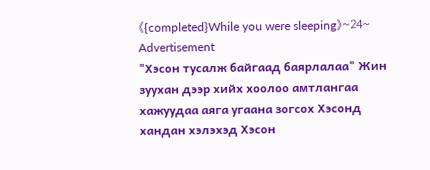《{completed}While you were sleeping》~24~
Advertisement
"Хэсон тусалж байгаад баярлалаа" Жин зуухан дээр хийх хоолоо амтлангаа хажуудаа аяга угаана зогсох Хэсонд хандан хэлэхэд Хэсон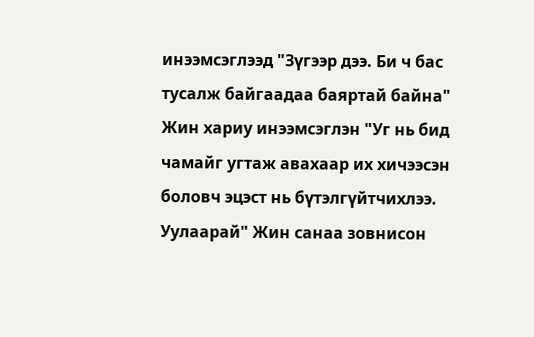инээмсэглээд "Зүгээр дээ. Би ч бас тусалж байгаадаа баяртай байна"
Жин хариу инээмсэглэн "Уг нь бид чамайг угтаж авахаар их хичээсэн боловч эцэст нь бүтэлгүйтчихлээ. Уулаарай" Жин санаа зовнисон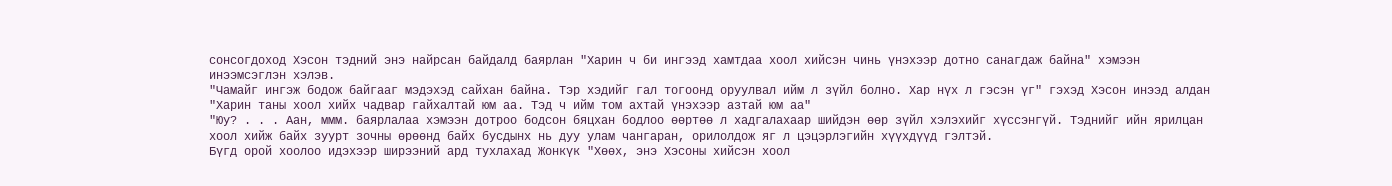сонсогдоход Хэсон тэдний энэ найрсан байдалд баярлан "Харин ч би ингээд хамтдаа хоол хийсэн чинь үнэхээр дотно санагдаж байна" хэмээн инээмсэглэн хэлэв.
"Чамайг ингэж бодож байгааг мэдэхэд сайхан байна. Тэр хэдийг гал тогоонд оруулвал ийм л зүйл болно. Хар нүх л гэсэн үг" гэхэд Хэсон инээд алдан "Харин таны хоол хийх чадвар гайхалтай юм аа. Тэд ч ийм том ахтай үнэхээр азтай юм аа"
"Юу? . . . Аан, ммм. баярлалаа хэмээн дотроо бодсон бяцхан бодлоо өөртөө л хадгалахаар шийдэн өөр зүйл хэлэхийг хүссэнгүй. Тэднийг ийн ярилцан хоол хийж байх зуурт зочны өрөөнд байх бусдынх нь дуу улам чангаран, орилолдож яг л цэцэрлэгийн хүүхдүүд гэлтэй.
Бүгд орой хоолоо идэхээр ширээний ард тухлахад Жонкүк "Хөөх, энэ Хэсоны хийсэн хоол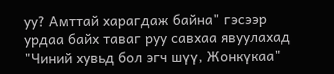уу? Амттай харагдаж байна" гэсээр урдаа байх таваг руу савхаа явуулахад "Чиний хувьд бол эгч шүү, Жонкүкаа"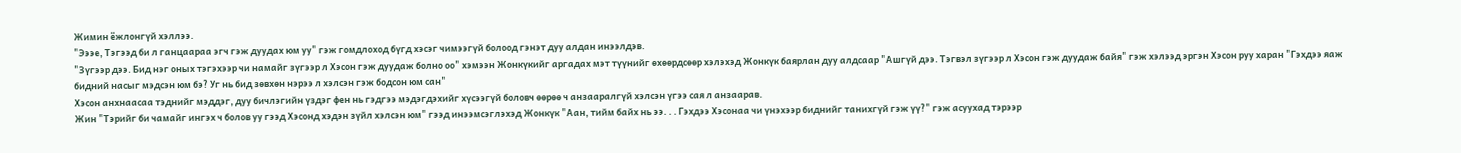Жимин ёжлонгүй хэллээ.
"Эээе, Тэгээд би л ганцаараа эгч гэж дуудах юм уу" гэж гомдлоход бүгд хэсэг чимээгүй болоод гэнэт дуу алдан инээлдэв.
"Зүгээр дээ. Бид нэг оных тэгэхээр чи намайг зүгээр л Хэсон гэж дуудаж болно оо" хэмээн Жонкүкийг аргадах мэт түүнийг өхөөрдсөөр хэлэхэд Жонкүк баярлан дуу алдсаар "Ашгүй дээ. Тэгвэл зүгээр л Хэсон гэж дуудаж байя" гэж хэлээд эргэн Хэсон руу харан "Гэхдээ яаж бидний насыг мэдсэн юм бэ? Уг нь бид зөвхөн нэрээ л хэлсэн гэж бодсон юм сан"
Хэсон анхнаасаа тэднийг мэддэг, дуу бичлэгийн үздэг фен нь гэдгээ мэдэгдэхийг хүсээгүй боловч өөрөө ч анзааралгүй хэлсэн үгээ сая л анзаарав.
Жин "Тэрийг би чамайг ингэх ч болов уу гээд Хэсонд хэдэн зүйл хэлсэн юм" гээд инээмсэглэхэд Жонкүк "Аан, тийм байх нь ээ. . . Гэхдээ Хэсонаа чи үнэхээр биднийг танихгүй гэж үү?" гэж асуухад тэрээр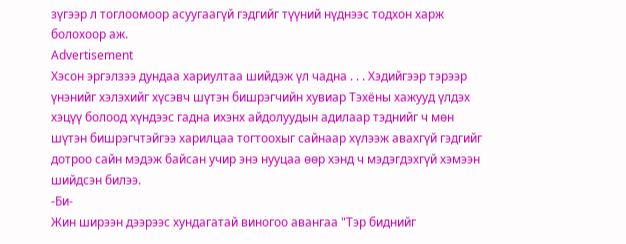зүгээр л тоглоомоор асуугаагүй гэдгийг түүний нүднээс тодхон харж болохоор аж.
Advertisement
Хэсон эргэлзээ дундаа хариултаа шийдэж үл чадна . . . Хэдийгээр тэрээр үнэнийг хэлэхийг хүсэвч шүтэн бишрэгчийн хувиар Тэхёны хажууд үлдэх хэцүү болоод хүндээс гадна ихэнх айдолуудын адилаар тэднийг ч мөн шүтэн бишрэгчтэйгээ харилцаа тогтоохыг сайнаар хүлээж авахгүй гэдгийг дотроо сайн мэдэж байсан учир энэ нууцаа өөр хэнд ч мэдэгдэхгүй хэмээн шийдсэн билээ.
-Би-
Жин ширээн дээрээс хундагатай виногоо авангаа "Тэр биднийг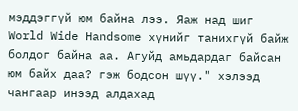мэддэггүй юм байна лээ. Яаж над шиг World Wide Handsome хүнийг танихгүй байж болдог байна аа. Агуйд амьдардаг байсан юм байх даа? гэж бодсон шүү." хэлээд чангаар инээд алдахад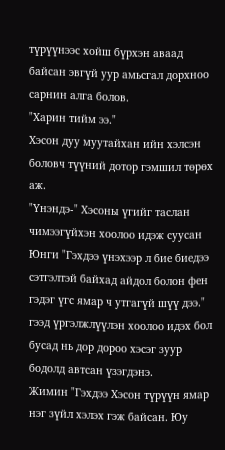түрүүнээс хойш бүрхэн аваад байсан эвгүй уур амьсгал дорхноо сарнин алга болов.
"Харин тийм ээ."
Хэсон дуу муутайхан ийн хэлсэн боловч түүний дотор гэмшил төрөх аж.
"Үнэндэ-" Хэсоны үгийг таслан чимээгүйхэн хоолоо идэж суусан
Юнги "Гэхдээ үнэхээр л бие биедээ сэтгэлтэй байхад айдол болон фен гэдэг үгс ямар ч утгагүй шүү дээ." гээд үргэлжлүүлэн хоолоо идэх бол бусад нь дор дороо хэсэг зуур бодолд автсан үзэгдэнэ.
Жимин "Гэхдээ Хэсон түрүүн ямар нэг зүйл хэлэх гэж байсан. Юу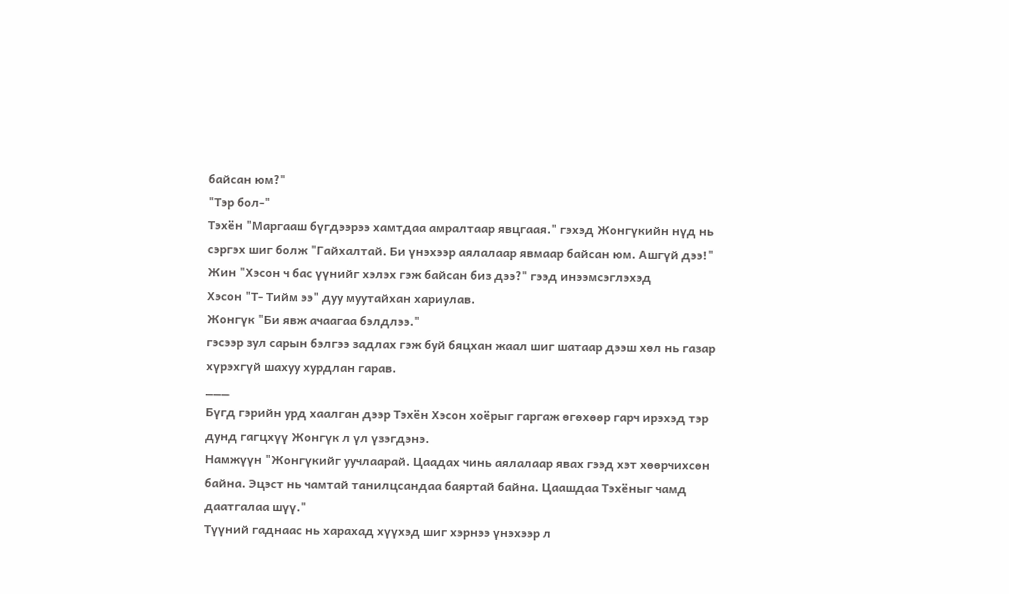байсан юм?"
"Тэр бол-"
Тэхён "Маргааш бүгдээрээ хамтдаа амралтаар явцгаая." гэхэд Жонгүкийн нүд нь сэргэх шиг болж "Гайхалтай. Би үнэхээр аялалаар явмаар байсан юм. Ашгүй дээ!"
Жин "Хэсон ч бас үүнийг хэлэх гэж байсан биз дээ?" гээд инээмсэглэхэд
Хэсон "Т- Тийм ээ" дуу муутайхан хариулав.
Жонгүк "Би явж ачаагаа бэлдлээ."
гэсээр зул сарын бэлгээ задлах гэж буй бяцхан жаал шиг шатаар дээш хөл нь газар хүрэхгүй шахуу хурдлан гарав.
___
Бүгд гэрийн урд хаалган дээр Тэхён Хэсон хоёрыг гаргаж өгөхөөр гарч ирэхэд тэр дунд гагцхүү Жонгүк л үл үзэгдэнэ.
Намжүүн "Жонгүкийг уучлаарай. Цаадах чинь аялалаар явах гээд хэт хөөрчихсөн байна. Эцэст нь чамтай танилцсандаа баяртай байна. Цаашдаа Тэхёныг чамд даатгалаа шүү."
Түүний гаднаас нь харахад хүүхэд шиг хэрнээ үнэхээр л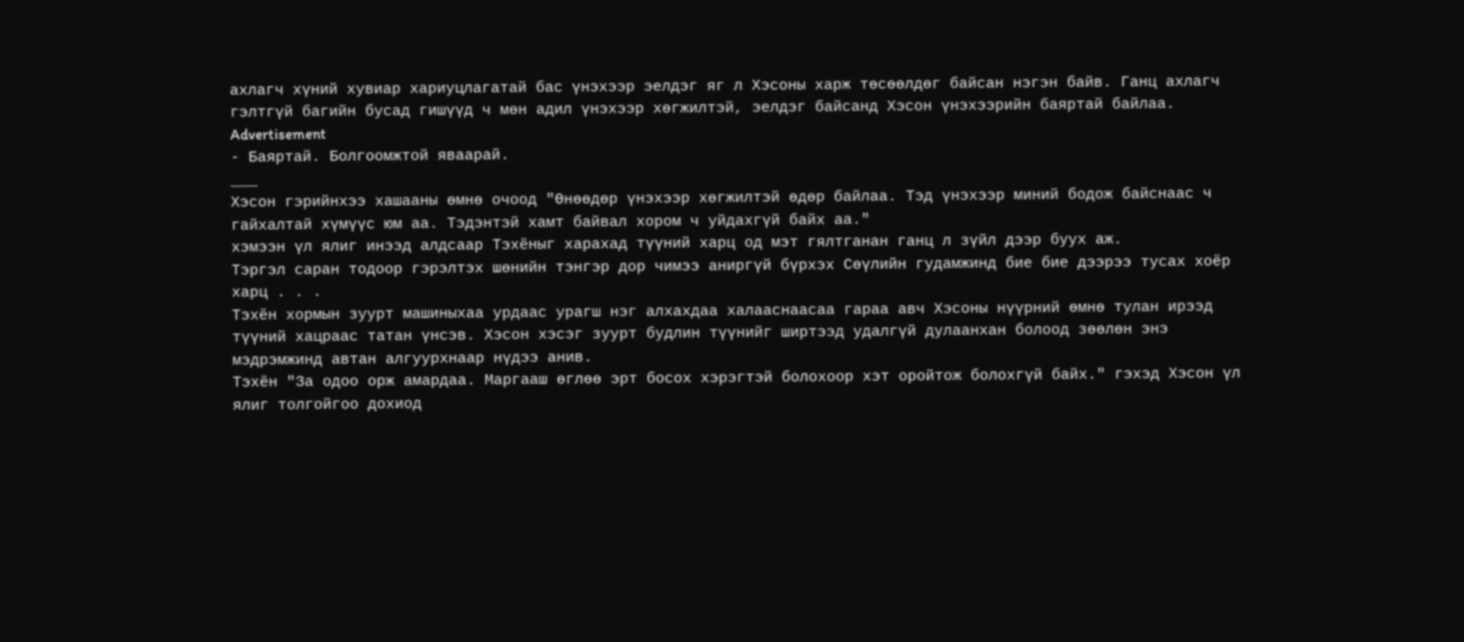ахлагч хүний хувиар хариуцлагатай бас үнэхээр эелдэг яг л Хэсоны харж төсөөлдөг байсан нэгэн байв. Ганц ахлагч гэлтгүй багийн бусад гишүүд ч мөн адил үнэхээр хөгжилтэй, эелдэг байсанд Хэсон үнэхээрийн баяртай байлаа.
Advertisement
- Баяртай. Болгоомжтой яваарай.
___
Хэсон гэрийнхээ хашааны өмнө очоод "Өнөөдөр үнэхээр хөгжилтэй өдөр байлаа. Тэд үнэхээр миний бодож байснаас ч гайхалтай хүмүүс юм аа. Тэдэнтэй хамт байвал хором ч уйдахгүй байх аа."
хэмээн үл ялиг инээд алдсаар Тэхёныг харахад түүний харц од мэт гялтганан ганц л зүйл дээр буух аж.
Тэргэл саран тодоор гэрэлтэх шөнийн тэнгэр дор чимээ аниргүй бүрхэх Сөүлийн гудамжинд бие бие дээрээ тусах хоёр харц . . .
Тэхён хормын зуурт машиныхаа урдаас урагш нэг алхахдаа халааснаасаа гараа авч Хэсоны нүүрний өмнө тулан ирээд түүний хацраас татан үнсэв. Хэсон хэсэг зуурт будлин түүнийг ширтээд удалгүй дулаанхан болоод зөөлөн энэ мэдрэмжинд автан алгуурхнаар нүдээ анив.
Тэхён "За одоо орж амардаа. Маргааш өглөө эрт босох хэрэгтэй болохоор хэт оройтож болохгүй байх." гэхэд Хэсон үл ялиг толгойгоо дохиод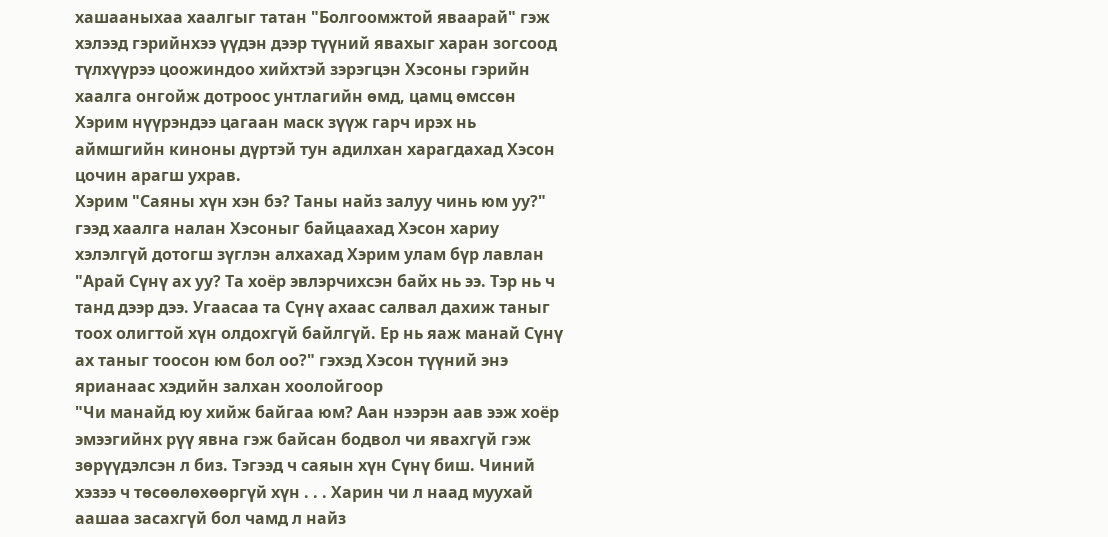хашааныхаа хаалгыг татан "Болгоомжтой яваарай" гэж хэлээд гэрийнхээ үүдэн дээр түүний явахыг харан зогсоод түлхүүрээ цоожиндоо хийхтэй зэрэгцэн Хэсоны гэрийн хаалга онгойж дотроос унтлагийн өмд, цамц өмссөн Хэрим нүүрэндээ цагаан маск зүүж гарч ирэх нь аймшгийн киноны дүртэй тун адилхан харагдахад Хэсон цочин арагш ухрав.
Хэрим "Саяны хүн хэн бэ? Таны найз залуу чинь юм уу?" гээд хаалга налан Хэсоныг байцаахад Хэсон хариу хэлэлгүй дотогш зүглэн алхахад Хэрим улам бүр лавлан "Арай Сүнү ах уу? Та хоёр эвлэрчихсэн байх нь ээ. Тэр нь ч танд дээр дээ. Угаасаа та Сүнү ахаас салвал дахиж таныг тоох олигтой хүн олдохгүй байлгүй. Ер нь яаж манай Сүнү ах таныг тоосон юм бол оо?" гэхэд Хэсон түүний энэ ярианаас хэдийн залхан хоолойгоор
"Чи манайд юу хийж байгаа юм? Аан нээрэн аав ээж хоёр эмээгийнх рүү явна гэж байсан бодвол чи явахгүй гэж зөрүүдэлсэн л биз. Тэгээд ч саяын хүн Сүнү биш. Чиний хэзээ ч төсөөлөхөөргүй хүн . . . Харин чи л наад муухай аашаа засахгүй бол чамд л найз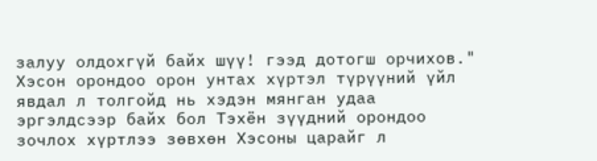залуу олдохгүй байх шүү! гээд дотогш орчихов."
Хэсон орондоо орон унтах хүртэл түрүүний үйл явдал л толгойд нь хэдэн мянган удаа эргэлдсээр байх бол Тэхён зүүдний орондоо зочлох хүртлээ зөвхөн Хэсоны царайг л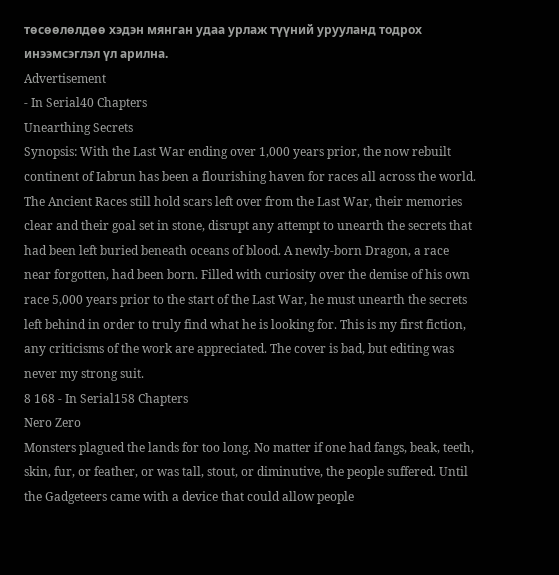төсөөлөлдөө хэдэн мянган удаа урлаж түүний урууланд тодрох инээмсэглэл үл арилна.
Advertisement
- In Serial40 Chapters
Unearthing Secrets
Synopsis: With the Last War ending over 1,000 years prior, the now rebuilt continent of Iabrun has been a flourishing haven for races all across the world. The Ancient Races still hold scars left over from the Last War, their memories clear and their goal set in stone, disrupt any attempt to unearth the secrets that had been left buried beneath oceans of blood. A newly-born Dragon, a race near forgotten, had been born. Filled with curiosity over the demise of his own race 5,000 years prior to the start of the Last War, he must unearth the secrets left behind in order to truly find what he is looking for. This is my first fiction, any criticisms of the work are appreciated. The cover is bad, but editing was never my strong suit.
8 168 - In Serial158 Chapters
Nero Zero
Monsters plagued the lands for too long. No matter if one had fangs, beak, teeth, skin, fur, or feather, or was tall, stout, or diminutive, the people suffered. Until the Gadgeteers came with a device that could allow people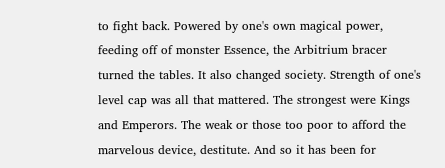to fight back. Powered by one's own magical power, feeding off of monster Essence, the Arbitrium bracer turned the tables. It also changed society. Strength of one's level cap was all that mattered. The strongest were Kings and Emperors. The weak or those too poor to afford the marvelous device, destitute. And so it has been for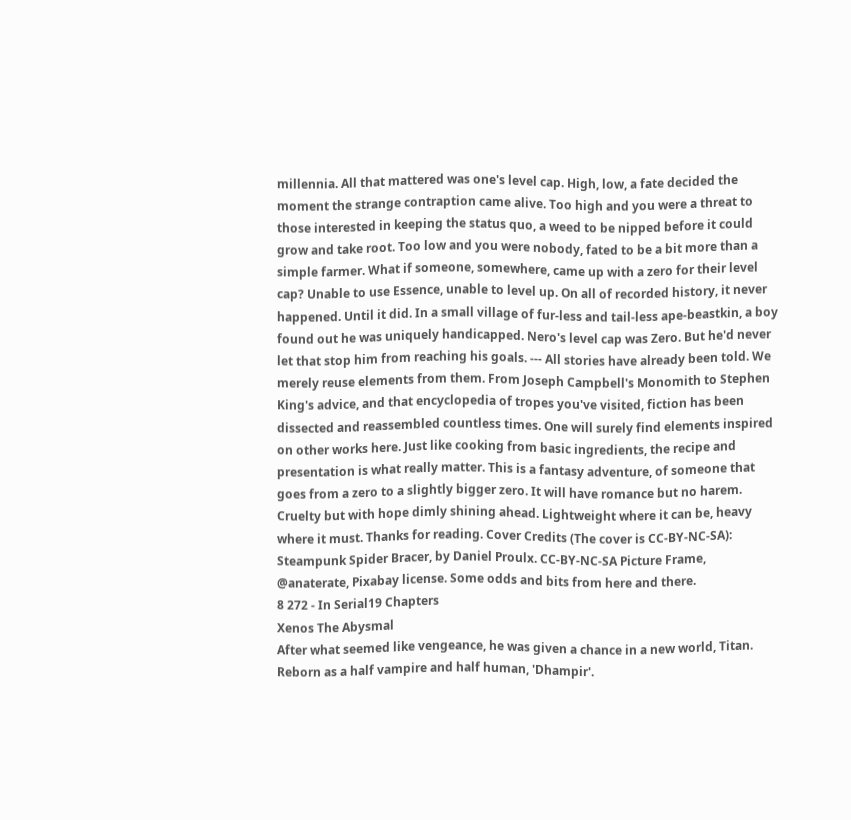millennia. All that mattered was one's level cap. High, low, a fate decided the moment the strange contraption came alive. Too high and you were a threat to those interested in keeping the status quo, a weed to be nipped before it could grow and take root. Too low and you were nobody, fated to be a bit more than a simple farmer. What if someone, somewhere, came up with a zero for their level cap? Unable to use Essence, unable to level up. On all of recorded history, it never happened. Until it did. In a small village of fur-less and tail-less ape-beastkin, a boy found out he was uniquely handicapped. Nero's level cap was Zero. But he'd never let that stop him from reaching his goals. --- All stories have already been told. We merely reuse elements from them. From Joseph Campbell's Monomith to Stephen King's advice, and that encyclopedia of tropes you've visited, fiction has been dissected and reassembled countless times. One will surely find elements inspired on other works here. Just like cooking from basic ingredients, the recipe and presentation is what really matter. This is a fantasy adventure, of someone that goes from a zero to a slightly bigger zero. It will have romance but no harem. Cruelty but with hope dimly shining ahead. Lightweight where it can be, heavy where it must. Thanks for reading. Cover Credits (The cover is CC-BY-NC-SA): Steampunk Spider Bracer, by Daniel Proulx. CC-BY-NC-SA Picture Frame, @anaterate, Pixabay license. Some odds and bits from here and there.
8 272 - In Serial19 Chapters
Xenos The Abysmal
After what seemed like vengeance, he was given a chance in a new world, Titan. Reborn as a half vampire and half human, 'Dhampir'.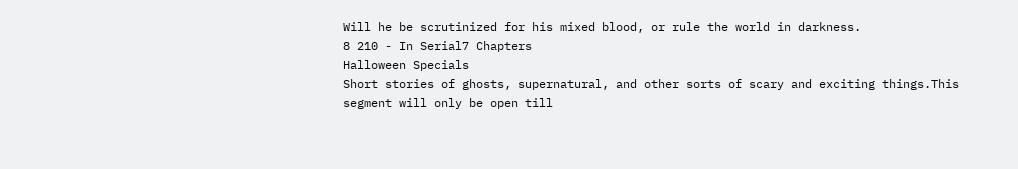Will he be scrutinized for his mixed blood, or rule the world in darkness.
8 210 - In Serial7 Chapters
Halloween Specials
Short stories of ghosts, supernatural, and other sorts of scary and exciting things.This segment will only be open till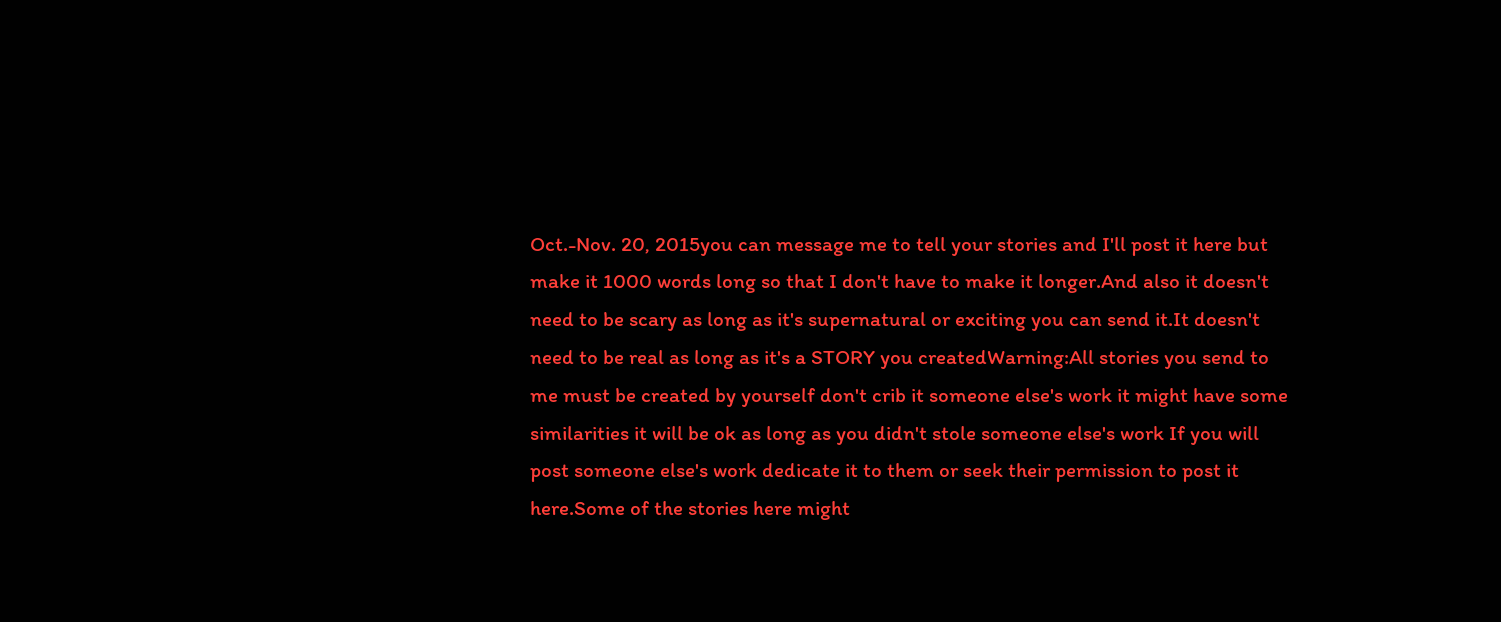Oct.-Nov. 20, 2015you can message me to tell your stories and I'll post it here but make it 1000 words long so that I don't have to make it longer.And also it doesn't need to be scary as long as it's supernatural or exciting you can send it.It doesn't need to be real as long as it's a STORY you createdWarning:All stories you send to me must be created by yourself don't crib it someone else's work it might have some similarities it will be ok as long as you didn't stole someone else's work If you will post someone else's work dedicate it to them or seek their permission to post it here.Some of the stories here might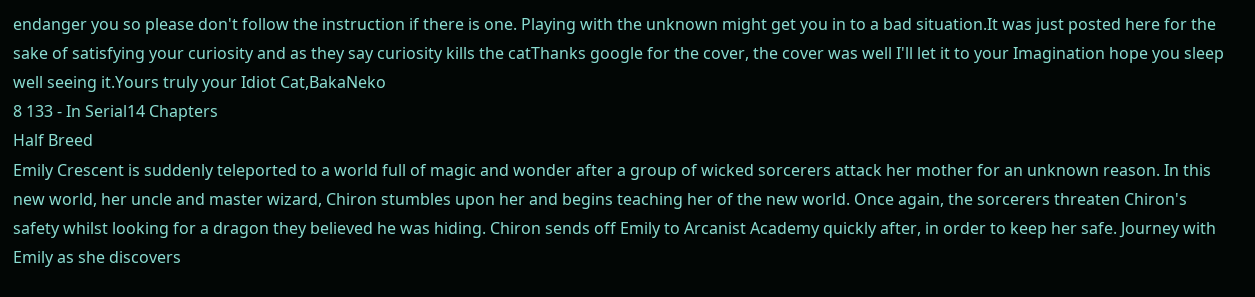endanger you so please don't follow the instruction if there is one. Playing with the unknown might get you in to a bad situation.It was just posted here for the sake of satisfying your curiosity and as they say curiosity kills the catThanks google for the cover, the cover was well I'll let it to your Imagination hope you sleep well seeing it.Yours truly your Idiot Cat,BakaNeko
8 133 - In Serial14 Chapters
Half Breed
Emily Crescent is suddenly teleported to a world full of magic and wonder after a group of wicked sorcerers attack her mother for an unknown reason. In this new world, her uncle and master wizard, Chiron stumbles upon her and begins teaching her of the new world. Once again, the sorcerers threaten Chiron's safety whilst looking for a dragon they believed he was hiding. Chiron sends off Emily to Arcanist Academy quickly after, in order to keep her safe. Journey with Emily as she discovers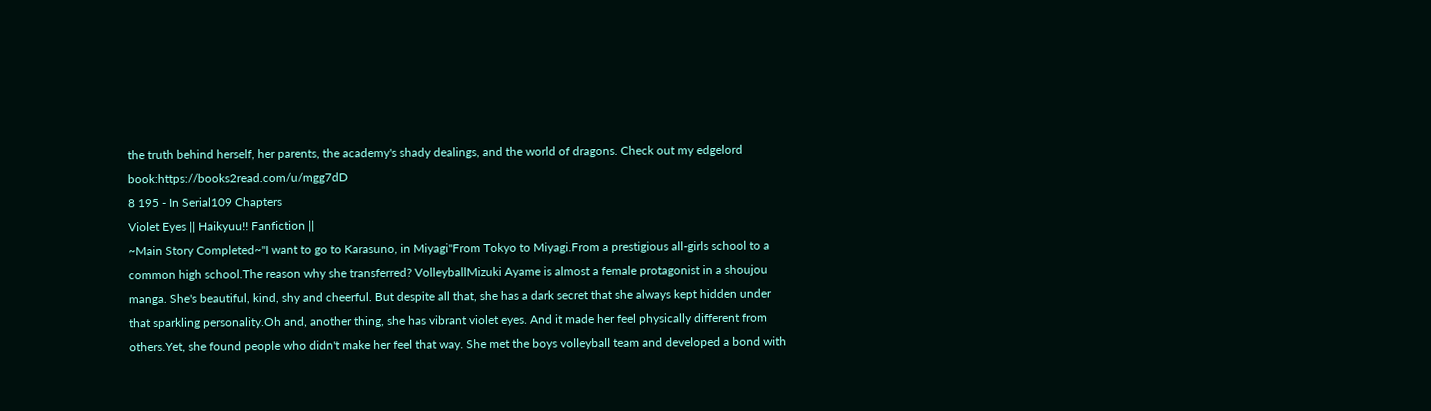the truth behind herself, her parents, the academy's shady dealings, and the world of dragons. Check out my edgelord book:https://books2read.com/u/mgg7dD
8 195 - In Serial109 Chapters
Violet Eyes || Haikyuu!! Fanfiction ||
~Main Story Completed~"I want to go to Karasuno, in Miyagi"From Tokyo to Miyagi.From a prestigious all-girls school to a common high school.The reason why she transferred? VolleyballMizuki Ayame is almost a female protagonist in a shoujou manga. She's beautiful, kind, shy and cheerful. But despite all that, she has a dark secret that she always kept hidden under that sparkling personality.Oh and, another thing, she has vibrant violet eyes. And it made her feel physically different from others.Yet, she found people who didn't make her feel that way. She met the boys volleyball team and developed a bond with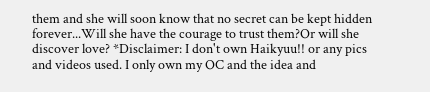them and she will soon know that no secret can be kept hidden forever...Will she have the courage to trust them?Or will she discover love? *Disclaimer: I don't own Haikyuu!! or any pics and videos used. I only own my OC and the idea and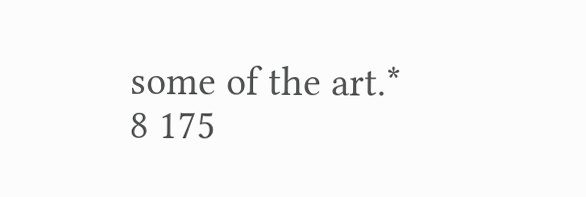some of the art.*
8 175